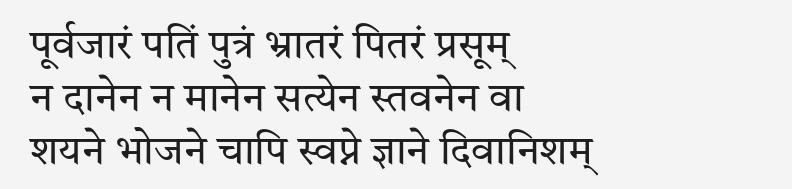पूर्वजारं पतिं पुत्रं भ्रातरं पितरं प्रसूम्
न दानेन न मानेन सत्येन स्तवनेन वा
शयने भोजने चापि स्वप्ने ज्ञाने दिवानिशम्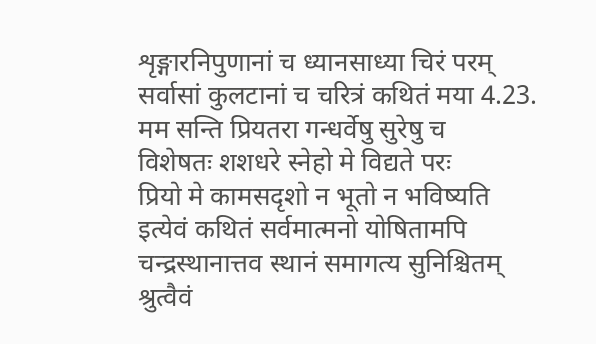शृङ्गारनिपुणानां च ध्यानसाध्या चिरं परम्
सर्वासां कुलटानां च चरित्रं कथितं मया 4.23.
मम सन्ति प्रियतरा गन्धर्वेषु सुरेषु च
विशेषतः शशधरे स्नेहो मे विद्यते परः
प्रियो मे कामसदृशो न भूतो न भविष्यति
इत्येवं कथितं सर्वमात्मनो योषितामपि
चन्द्रस्थानात्तव स्थानं समागत्य सुनिश्चितम्
श्रुत्वैवं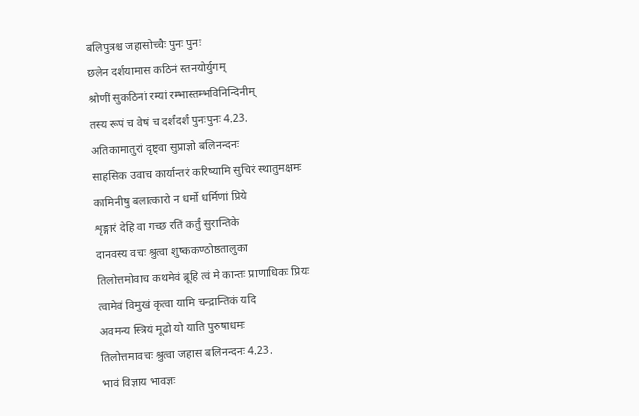बलिपुत्रश्च जहासोच्चैः पुनः पुनः
छलेन दर्शयामास कठिनं स्तनयोर्युगम्
श्रोणीं सुकठिनां रम्यां रम्भास्तम्भविनिन्दिनीम्
तस्य रूपं च वेषं च दर्शंदर्शं पुनःपुनः 4.23.
अतिकामातुरां दृष्ट्वा सुप्राज्ञो बलिनन्दनः
साहसिक उवाच कार्यान्तरं करिष्यामि सुचिरं स्थातुमक्षमः
कामिनीषु बलात्कारो न धर्मो धर्मिणां प्रिये
शृङ्गारं देहि वा गच्छ रतिं कर्तुं सुरान्तिके
दानवस्य वचः श्रुत्वा शुष्ककण्ठोष्ठतालुका
तिलोत्तमोवाच कथमेवं ब्रूहि त्वं मे कान्तः प्राणाधिकः प्रियः
त्वामेवं विमुखं कृत्वा यामि चन्द्रान्तिकं यदि
अवमन्य स्त्रियं मूढो यो याति पुरुषाधमः
तिलोत्तमावचः श्रुत्वा जहास बलिनन्दनः 4.23.
भावं विज्ञाय भावज्ञः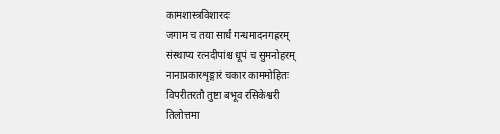कामशास्त्रविशारदः
जगाम च तया सार्धं गन्धमादनगह्ररम्
संस्थाप्य रत्नदीपांश्च धूपं च सुमनोहरम्
नानाप्रकारशृङ्गारं चकार काममोहितः
विपरीतरतौ तुष्टा बभूव रसिकेश्वरी
तिलोत्तमा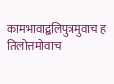कामभावाद्बलिपुत्रमुवाच ह
तिलोत्तमोवाच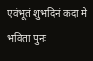एवंभूतं शुभदिनं कदा मे भविता पुनः